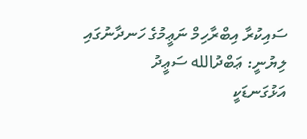ސައިކުރާ އިބްރާހިމް ނަޢީމުގެ ހަނދާނުގައި
ލިޔުނީ: ޢަބްދުالله ސަޢީދު
އަޅުގަނޑަކީ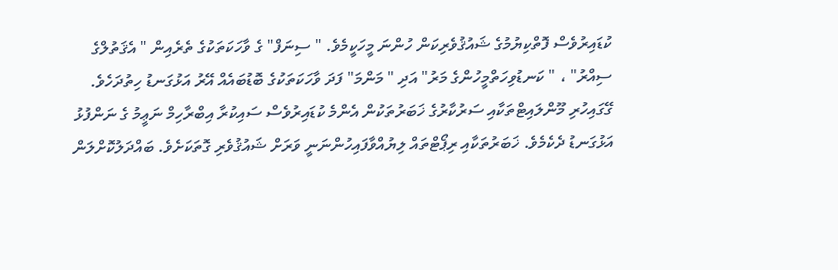ކުޑައިރުވެސް ފޮތްކިޔުމުގެ ޝައުޤުވެރިކަން ހުންނަ މީހަކީމެވެ. " ސިނަފް" ގެ ވާހަކަތަކުގެ ތެރެއިން " އެޤަތުލްގެ ސިއްރު" ، " ކަނޑުވިހަތްމީހުންގެ މަރު" އަދި " މަންމަ" ފަދަ ވާހަކަތަކުގެ ބޮޑުބައެއް އޭރު އަޅުގަނޑު ހިތުދަހެވެ. ގޭގައިހުރި މޫންލައިޓްތަކާއި ސަރުކާރުގެ ޚަބަރުތަކުން އެންމެ ކުޑައިރުވެސް ސައިކުރާ އިބްރާހިމް ނަޢީމު ގެ ނަންފުޅު އަޅުގަނޑު ދެކެމެވެ. ޚަބަރުތަކާއި ރިޕޯޓްތައް ލިޔުއްވާފައިހުންނަނީ ވަރަށް ޝައުޤުވެރި ގޮތަކަށެވެ. ބައްދަލުކޮށްލަން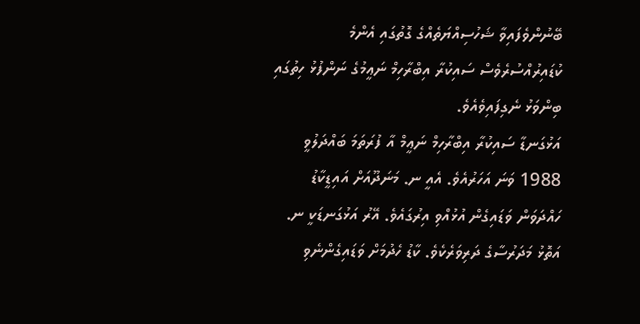ބޭނުންވެފައިވާ ޝަހުސިއްޔަތެއްގެ ގޮތުގައި އެންމެ ކުޑައިރުއްސުރެވެސް ސައިކުރާ އިބްރާހިމް ނަޢީމުގެ ނަންފުޅު ހިތުގައި ބިންވަޅު ނެގިފައިވެއެވެ.
އަޅުގަނޑާ ސައިކުރާ އިބްރާހިމް ނަޢީމް އާ ފުރަތަމަ ބައްދަލުވީ 1988 ވަނަ އަހަރުއެވެ. އެއީ ނ. މަނަދޫއަށް އައިޑީކާޑު ހައްދަވަން ވަޑައިގެން އުޅުއްވި އިރުގައެވެ. އޭރު އަޅުގަނޑަކީ ނ. އަތޮޅު މަދަރުސާގެ ދަރިވަރެކެވެ. ކާޑު ހެދުމަށް ވަޑައިގެންނެވި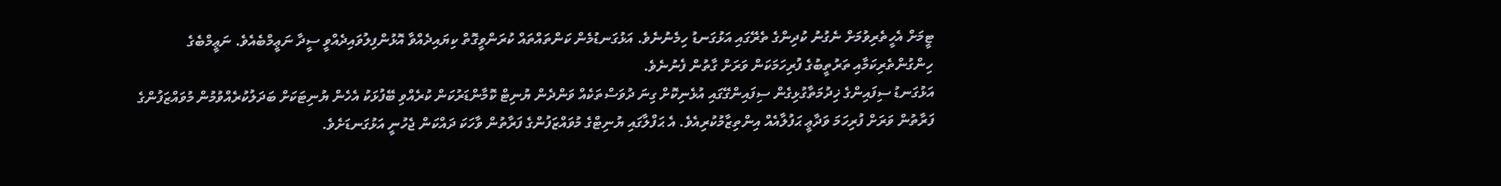ޓީމަށް އެހީތެރިވުމަށް ނެގުނު ކުދިންގެ ތެރޭގައި އަޅުގަނޑު ހިމެނުނެވެ. އަޅުގަނޑުމެން ކަންތައްތައް ކުރަންވީގޮތް ކިޔައިދެއްވާ އޮޅުންފިލުވައިދެއްވީ ސީދާ ނަޢީމްބެއެވެ. ނަޢީމްބެގެ ހިންގުންތެރިކަމާއި ތަރުތީބުގެ ފުރިހަމަކަން ވަރަށް ގާތުން ފެނުނެވެ.
އަޅުގަނޑު ސިފައިންގެ ޚިދުމަތާގުޅިގެން ސިފައިންގޭގައި އުޅެނިކޮށް ގިނަ ދުވަސްތަކެއް ވަންދެން ޔުނިޓް ކޮމާންޑަރުކަން ކުރެއްވި ބޭފުޅަކު އެހެން ޔުނިޓަކަށް ބަދަލުކުރެއްވުމުން މުވައްޒަފުންގެ ފަރާތުން ވަރަށް ފުރިހަމަ ވަދާޢީ ޙަފުލާއެއް އިންތިޒާމުކުރިއެވެ. އެ ޙަފްލާގައި ޔުނިޓްގެ މުވައްޒަފުންގެ ފަރާތުން ވާހަކަ ދައްކަން ޖެހުނީ އަޅުގަނޑަށެވެ.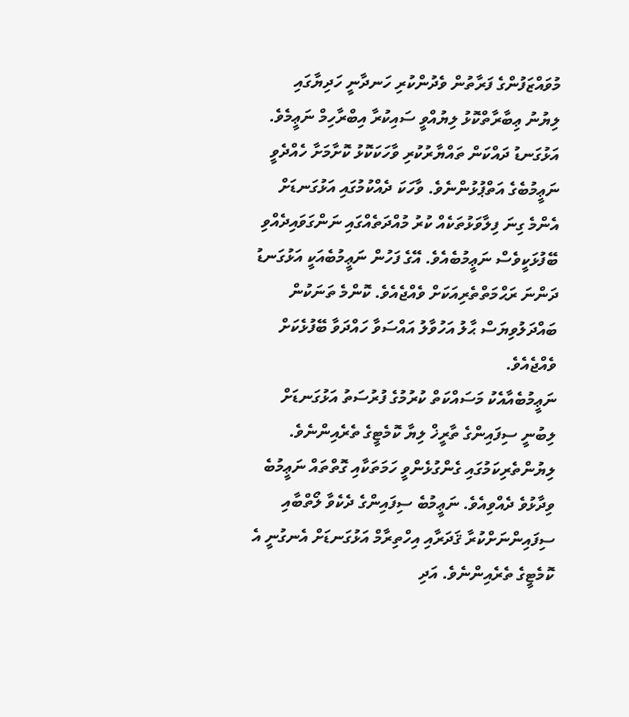މުވައްޒަފުންގެ ފަރާތުން ވެދުންކުރި ހަނދާނީ ހަދިޔާގައި ލިޔުނު ޢިބާރާތްކޮޅު ލިޔުއްވީ ސައިކުރާ އިބްރާހިމް ނަޢީމެވެ. އަޅުގަނޑު ދައްކަން ތައްޔާރުކުރި ވާހަކަކޮޅު ކޮށާމަށާ ހެއްދެވީ ނަޢީމުބެގެ އަތްޕުޅުންނެވެ. ވާހަކަ ދެއްކުމުގައި އަޅުގަނޑަށް އެންމެ ގިނަ ފިލާވަޅުތަކެއް ކުރު މުއްދަތެއްގައި ނަންގަވައިދެއްވި ބޭފުޅަކީވެސް ނަޢީމުބެއެވެ. އޭގެ ފަހުން ނަޢީމުބެއަކީ އަޅުގަނޑު ދަންނަ ރަޙްމަތްތެރިއަކަށް ވެއްޖެއެވެ. ކޮންމެ ތަނަކުން ބައްދަލުވިޔަސް ޙާލު އަހުވާލު އައްސަވާ ހައްދަވާ ބޭފުޅެކަށް ވެއްޖެއެވެ.
ނަޢީމުބެއާއެކު މަސައްކަތް ކުރުމުގެ ފުރުސަތު އަޅުގަނޑަށް ލިބުނީ ސިފައިންގެ ތާރީޚް ލިޔާ ކޮމެޓީގެ ތެރެއިންނެވެ. ލިޔުންތެރިކަމުގައި ގެންގުޅެންވީ ހަމަތަކާއި ގޮތްތައް ނަޢީމުބެ ވިދާޅުވެ ދެއްވިއެވެ. ނަޢީމުބެ ސިފައިންގެ ދެކެވާ ލޯތްބާއި ސިފައިންނަށްކުރާ ޤަދަރާއި އިހްތިރާމް އަޅުގަނޑަށް އެނގުނީ އެ ކޮމެޓީގެ ތެރެއިންނެވެ. އަދި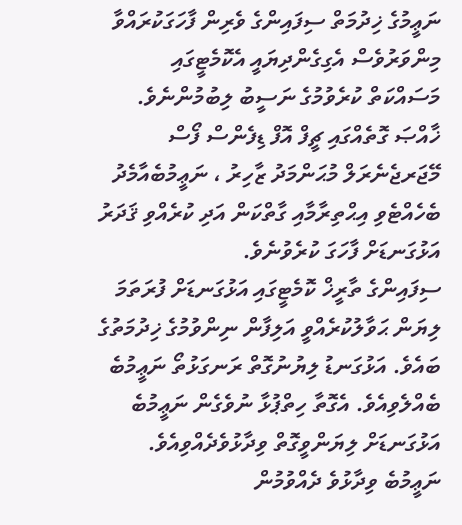ނަޢީމުގެ ޚިދުމަތް ސިފައިންގެ ވެރިން ފާހަގަކުރައްވާ މިންވަރުވެސް އެގިގެންދިޔައީ އެކޮމެޓީގައި މަސައްކަތް ކުރެވުމުގެ ނަސީބު ލިބުމުންނެވެ. ޚާއްޞަ ގޮތެއްގައި ޗީފް އޮފް ޑިފެންސް ފޯސް މޭޖަރޖެނެރަލް މުޙަންމަދު ޒާހިރު ، ނަޢީމުބެއާމެދު ބެހެއްޓެވި އިޙްތިރާމާއި ގާތްކަން އަދި ކުރެއްވި ޤަދަރު އަޅުގަނޑަށް ފާހަގަ ކުރެވުނެވެ.
ސިފައިންގެ ތާރީޚް ކޮމެޓީގައި އަޅުގަނޑަށް ފުރަތަމަ ލިޔަން ޙަވާލުކުރެއްވީ އަލިފާން ނިންވުމުގެ ޚިދުމަތުގެ ބައެވެ. އަޅުގަނޑު ލިޔުނުގޮތް ރަނގަޅުތޯ ނަޢީމުބެ ބެއްލެވިއެވެ. އެގޮތާ ހިތްޕުޅާ ނުވެގެން ނަޢީމުބެ އަޅުގަނޑަށް ލިޔަންވީގޮތް ވިދާޅުވެދެއްވިއެވެ. ނަޢީމުބެ ވިދާޅުވެ ދެއްވުމުން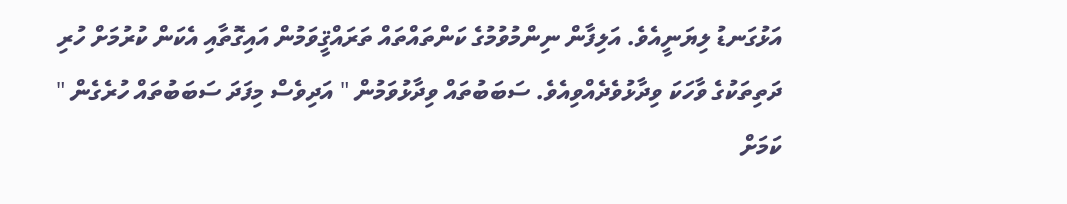އަޅުގަނޑު ލިޔަނީއެވެ. އަލިފާން ނިންމުވުމުގެ ކަންތައްތައް ތަރައްޤީވަމުން އައިގޮތާއި އެކަން ކުރުމަށް ހުރި ދަތިތަކުގެ ވާހަކަ ވިދާޅުވެދެއްވިއެވެ. ސަބަބުތައް ވިދާޅުވަމުން " އަދިވެސް މިފަދަ ސަބަބުތައް ހުރެގެން " ކަމަށް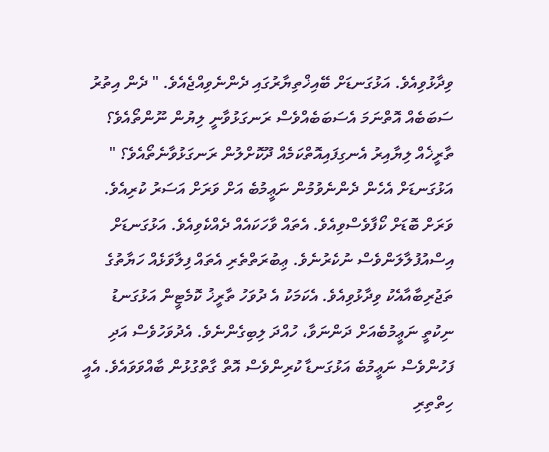ވިދާޅުވިއެވެ. އަޅުގަނޑަށް ބޭއިޚްތިޔާރުގައި ދެންނެވިއްޖެއެވެ. " ދެން އިތުރު ސަބަބެއް އޮތްނަމަ އެސަބަބެއްވެސް ރަނގަޅުވާނީ ލިޔުން ނޫންތޯއެވެ؟ ތާރީޚެއް ލިޔާއިރު އެނގިފައިއޮތްކަމެއް ދޫކޮށްލުން ރަނގަޅުވާނެތޯއެވެ؟ " އަޅުގަނޑަށް އެހެން ދެންނެވުމުން ނަޢީމުބެ އަށް ވަރަށް އަސަރު ކުރިއެވެ. ވަރަށް ބޮޑަށް ކޯފާވެސްވިއެވެ. އެތައް ވާހަކައެއް ދެއްކެވިއެވެ. އަޅުގަނޑަށް އިސްއުފުލާލަންވެސް ނުކެރުނެވެ. ޢިބުރަތްތެރި އެތައް ފިލާވަޅެއް ހަޔާތުގެ ތަޖުރިބާއާއެކު ވިދާޅުވިއެވެ. އެކަމަކު އެ ދުވަހު ތާރީޚު ކޮމެޓީން އަޅުގަނޑު ނިކުތީ ނަޢީމުބެއަށް ދަންނަވާ، ހުއްދަ ލިބިގެންނެވެ. އެދުވަހުވެސް އަދި ފަހުންވެސް ނަޢީމުބެ އަޅުގަނޑާ ކުރިންވެސް އޮތް ގާތްގުޅުން ބާއްވަވައެވެ. އެއީ ހިތްތިރި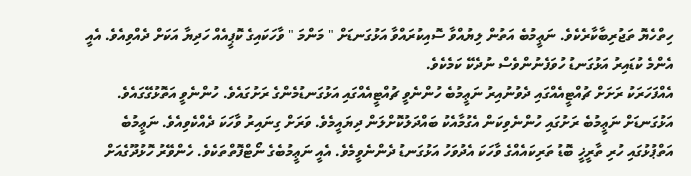ހިތްހެޔޮ ތަޖުރިބާކާރެކެވެ. ނަޢީމުބެ އަތުން ލިޔުއްވާ ސޮއިކުރައްވާ އަޅުގަނޑަށް " މަންމަ " ވާހަކައިގެ ކޮޕީއެއް ހަދިޔާ އަކަށް ދެއްވިއެވެ. އެއީ އެންމެ ކުޑައިރު އަޅުގަނޑު ހުވަފެނުންވެސް ނުދެކޭ ކަމެކެވެ.
އެއްފަހަރަކު ރަށަށް ޗުއްޓީއެއްގައި ދެވުނުއިރު ނަޢީމުބެ ހުންނެވީ ޗުއްޓީއެއްގައި އަޅުގަނޑުމެންގެ ރަށުގައެވެ. ހުންނެވީ އަތޮޅުގޭގައެވެ. އަޅުގަނޑަށް ނަޢީމުބެ ރަށުގައި ހުންނެވިކަން އެގުމާއެކު ބައްދަލުކޮށްލަން ދިޔައީމެވެ. ވަރަށް ގިނައިރު ވާހަކަ ދެއްކެވިއެވެ. ނަޢީމުބެ އަތްޕުޅުގައި ހުރި ތާރީޚީ ބޮޑު ތަރިކައެއްގެ ވާހަކަ އެދުވަހު އަޅުގަނޑު ދެންނެވީމެވެ. އެއީ ނަޢީމުބެގެ ނޯޓްފޮތްތަކެވެ. ހެންވޭރު ހޮޅުދޫގެއަށް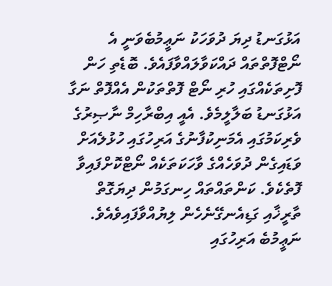އަޅުގަނޑު ދިޔަ ދުވަހަކު ނަޢީމުބެވަނީ އެ ނޯޓްފޮތްތައް ދައްކަވާލައްވާފައެވެ. ބޮޑެތި ހަން ފޮށިތަކެއްގައި ހުރި ނޯޓް ފޮތްތަކުން އެއްފޮތް ނަގާ އަޅުގަނޑު ބަލާލީމެވެ. އެއީ އިބްރާހިމް ނާޞިރުގެ ވެރިކަމުގައި އެމަނިކުފާނުގެ އަރިހުގައި ހުޅުލެއަށް ވަޑައިގެން ދުވަހެއްގެ ވާހަކަތަކެއް ނޯޓްކޮށްފައިވާ ފޮތެކެވެ. ކަންތައްތައް ހިނގަމުން ދިޔަގޮތް ތާރީޚާއި ގަޑިއެނގޭނެހެން ލިޔުއްވާފައިވެއެވެ. ނަޢީމުބެ އަރިހުގައި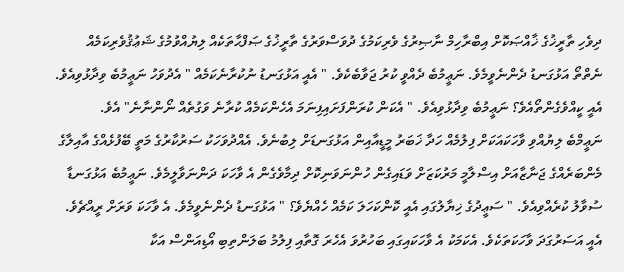ދިވެހި ތާރީޚުގެ ޚާއްޞަކޮށް އިބްރާހިމް ނާޞިރުގެ ވެރިކަމުގެ ދުވަސްވަރުގެ ތާރީޚުގެ ޞަފްޙާތަކެއް ލިޔުއްވުމުގެ ޝަޢުޤުވެރިކަމެއް ނެތްތޯ އަޅުގަނޑު ދެންނެވީމެވެ. ނަޢީމުބެ ދެއްވީ ކުރު ޖަވާބެކެވެ. " އެއީ އަޅުގަނޑު ނުކުރާނެކަމެއް " އެދުވަހު ނަޢީމުބެ ވިދާޅުވިއެވެ. އެއީ ކީއްވެގެންތޯއެވެ؟ ނަޢީމުބެ ވިދާޅުވިއެވެ. " އެކަން ކުރަންފަށައިފިނަމަ އެހެންކަމެއް ކުރާނެ ވަގުތެއް ނޯންނާނެ" އެވެ.
ނަޢީމްބެ ލިޔުއްވި ވާހަކައަކަށް ފިލުމެއް ހަދާ ޚަބަރު މީޑީއާއިން އަޅުގަނޑަށް ލިބުނެވެ. އެއްދުވަހަކު ސަރުކާރުގެ މަތީ ބޭފުޅެއްގެ އާއިލާގެ މެންބަރެއްގެ ޖަނާޒާއަށް އިސްލާމީ މަރުކަޒަށް ވަޑައިގެން ހުންނަވަނިކޮށް ދިމާވެގެން އެ ވާހަކަ ދަންނަވާލީމެވެ. ނަޢީމުބެ އަޅުގަނޑާ ސުވާލު ކުރެއްވިއެވެ. " ސަޢީދުގެ ޚިޔާލުގައި އެއީ ކޮންކަހަލަ ކަމެއް ހެއްޔެވެ؟ " އަޅުގަނޑު ދެންނެވީމެވެ. އެ ވާހަކަ ވަރަށް ރީއްޗެވެ. އެއީ އަސަރުގަދަ ވާހަކަތަކެވެ. އެކަމަކު އެ ވާހަކައިގައި ބަހުރުވަ އެހެރަ ގޮތާއި ފިލުމު ބަލަންތިބި އޯޑިއަންސް އަކާ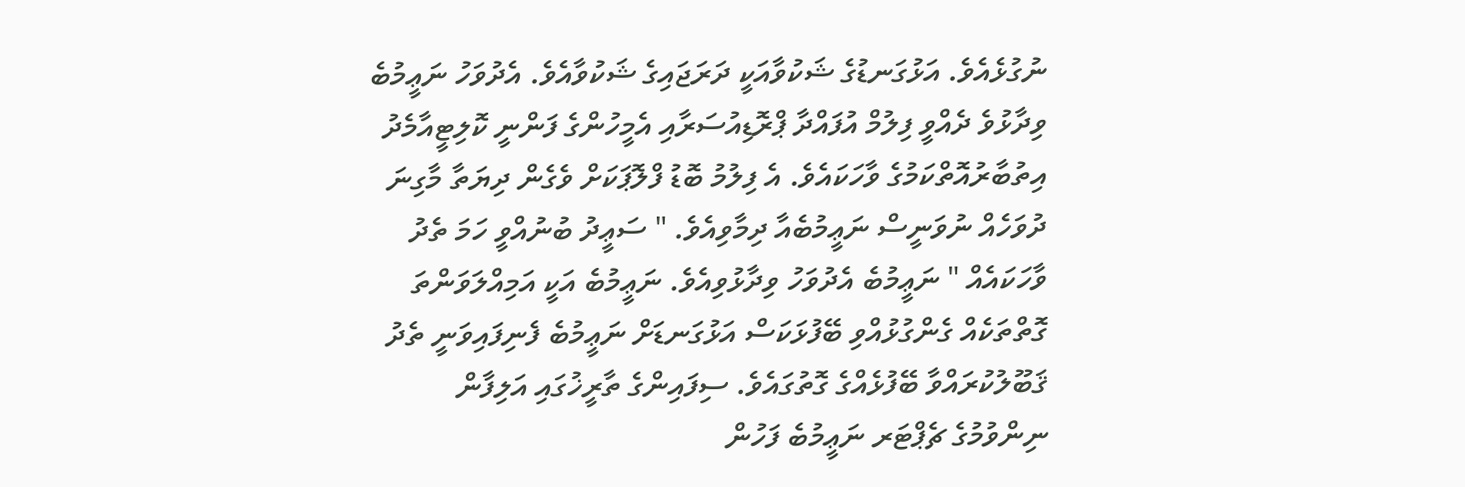ނުގުޅެއެވެ. އަޅުގަނޑުގެ ޝަކުވާއަކީ ދަރަޖައިގެ ޝަކުވާއެވެ. އެދުވަހު ނަޢީމުބެ ވިދާޅުވެ ދެއްވީ ފިލުމް އުފައްދާ ޕްރޮޑިއުސަރާއި އެމީހުންގެ ފަންނީ ކޮލިޓީއާމެދު އިތުބާރުއޮތްކަމުގެ ވާހަކައެވެ. އެ ފިލުމު ބޮޑު ފްލޮޕަކަށް ވެގެން ދިޔަތާ މާގިނަ ދުވަހެއް ނުވަނީސް ނަޢީމުބެއާ ދިމާވިއެވެ. " ސަޢީދު ބުނުއްވީ ހަމަ ތެދު ވާހަކައެއް " ނަޢީމުބެ އެދުވަހު ވިދާޅުވިއެވެ. ނަޢީމުބެ އަކީ އަމިއްލަވަންތަ ގޮތްތަކެއް ގެންގުޅުއްވި ބޭފުޅަކަސް އަޅުގަނޑަށް ނަޢީމުބެ ފެނިފައިވަނީ ތެދު ޤަބޫލުކުރައްވާ ބޭފުޅެއްގެ ގޮތުގައެވެ. ސިފައިންގެ ތާރީޚުގައި އަލިފާން ނިންވުމުގެ ޗެޕްޓަރ ނަޢީމުބެ ފަހުން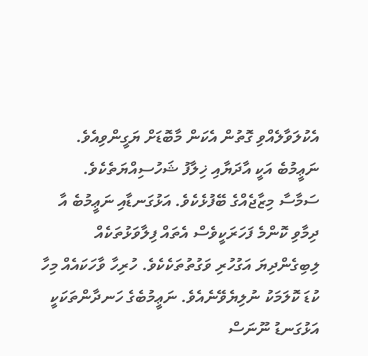އެކުލަވާލެއްވި ގޮތުން އެކަން މާބޮޑަށް ޔަގީންވިއެވެ.
ނަޢީމުބެ އަކީ އާދަޔާއި ޚިލާފު ޝަހުސިއްޔަތެކެވެ. ސަމާސާ މިޒާޖެއްގެ ބޭފުޅެކެވެ. އަޅުގަނޑާއި ނަޢީމުބެ އާ ދިމާވި ކޮންމެ ފަހަރަކީވެސް އެތައް ފިލާވަޅުތަކެއް ލިބިގެންދިޔަ އަގުހުރި ވަގުތުތަކެކެވެ. ހުރިހާ ވާހަކައެއް މިހާ ކުޑަ ކޮލަމަކު ނުލިޔެވޭނެއެވެ. ނަޢީމުބެގެ ހަނދާންތަކަކީ އަޅުގަނޑު ނޫނަސް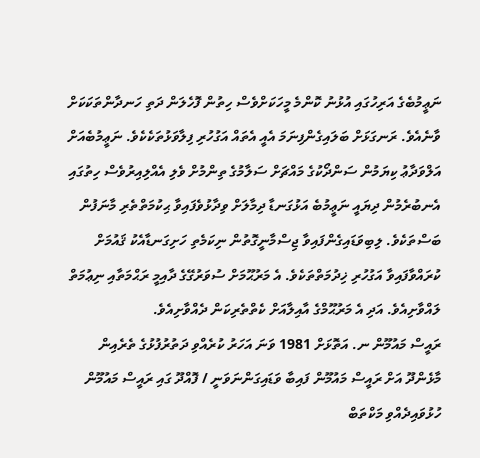ނަޢީމުބެގެ އަރިހުގައި އުޅުނު ކޮންމެ މީހަކަށްވެސް ހިތުން ފޮހެލަން ދަތި ހަނދާންތަކަކަށް ވާނެއެވެ. ރަނގަޅަށް ބަލައިގެންފިނަމަ އެއީ އެތައް އަގުހުރި ފިލާވަޅުތަކެކެވެ. ނަޢީމުބެއަށް އަލްވަދާޢު ކިޔަމުން ސަންދޯކުގެ މައްޗަށް ސަލާމުގެ ތިންމުށް ވެލި އެއްލިއިރުވެސް ހިތުގައި އެނބުރެމުން ދިޔައީ ނަޢީމުބެ އަޅުގަނޑާ ދިމާލަށް ވިދާޅުވެފައިވާ ޙިކުމަތްތެރި މާނަފުން ބަސްތަކެވެ. ލިބިވަޑައިގެންފައިވާ ޖިސްމާނީގޮތުން ނިކަމެތި ހަށިގަނޑާއެކު ޤައުމަށް ކުރައްވާފައިވާ އަގުހުރި ޚިދުމަތްތަކެވެ. އެ މަރުޙޫމަށް ސުވަރުގޭގެ ދާއިމީ ރަޙްމަތާއި ނިޢުމަތް ލައްވާށިއެވެ. އަދި އެ މަރުޙޫމްގެ އާއިލާއަށް ކެތްތެރިކަން ދެއްވާށިއެވެ.
ރައީސް މައުމޫން ނ. އަތޮޅަށް 1981 ވަނަ އަހަރު ކުރެއްވި ދަތުރުފުޅުގެ ތެރެއިން
މާޅެންދޫ އަށް ރައީސް މައުމޫން ފައިބާ ވަޑައިގަންނަވަނީ / ފޮއްދޫ ގައި ރައީސް މައުމޫން ހުޅުވައިދެއްވި މަކްތަބް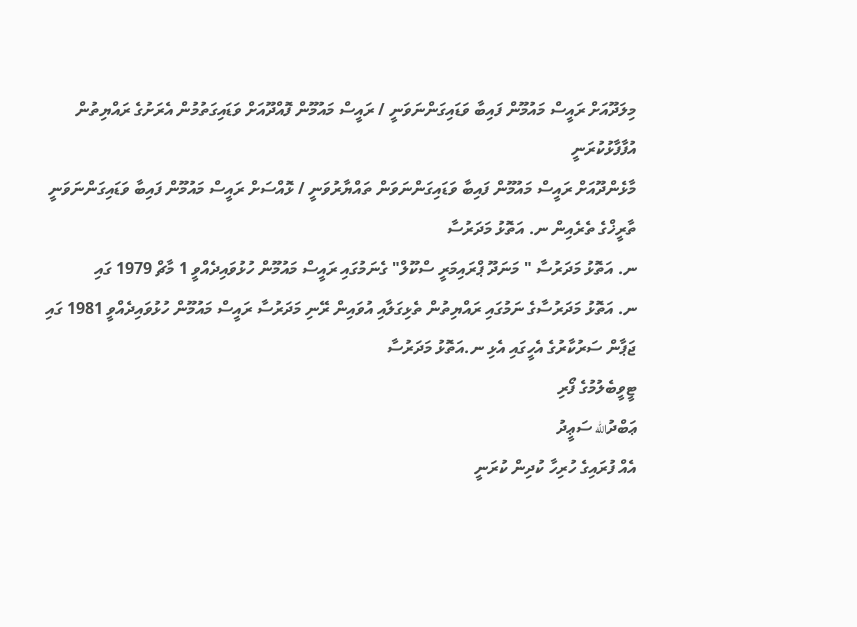މިލަދޫއަށް ރައީސް މައުމޫން ފައިބާ ވަޑައިގަންނަވަނީ / ރައީސް މައުމޫން ފޮއްދޫއަށް ވަޑައިގަތުމުން އެރަށުގެ ރައްޔިތުން އުފާފާޅުކުރަނީ
މާޅެންދޫއަށް ރައީސް މައުމޫން ފައިބާ ވަޑައިގަންނަވަން ތައްޔާރުވަނީ / ޅޮއްސަށް ރައީސް މައުމޫން ފައިބާ ވަޑައިގަންނަވަނީ
ތާރީޚްގެ ތެރެއިން ނ. އަތޮޅު މަދަރުސާ
ނ. އަތޮޅު މަދަރުސާ " މަނަދޫ ޕްރައިމަރީ ސްކޫލް" ގެނަމުގައި ރައީސް މައުމޫން ހުޅުވައިދެއްވީ 1 މާޗް 1979 ގައި
ނ. އަތޮޅު މަދަރުސާގެ ނަމުގައި ރައްޔިތުން ތެޅިގަލާއި އުވައިން ރޭނި މަދަރުސާ ރައީސް މައުމޫން ހުޅުވައިދެއްވީ 1981 ގައި
ޖަޕާން ސަރުކާރުގެ އެހީގައި އެޅި ނ.އަތޮޅު މަދަރުސާ
ޓީވީބެލުމުގެ ފޯރި
ޢަބްދުالله ސަޢީދު
އެއް ފުރައިގެ ހުރިހާ ކުދިން ކުރަނީ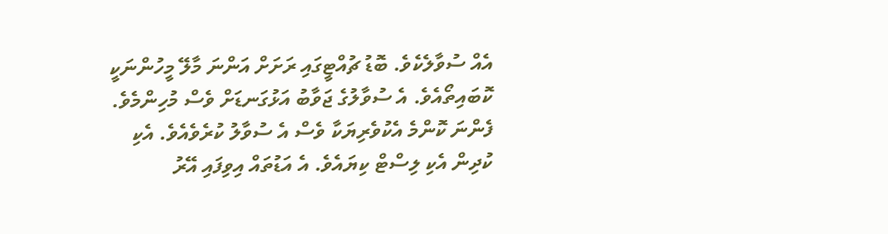އެއް ސުވާލެކެވެ. ބޮޑު ޗުއްޓީގައި ރަށަށް އަންނަ މާލޭ މީހުންނަކީ ކޮބައިތޯއެވެ. އެ ސުވާލުގެ ޖަވާބު އަޅުގަނޑަށް ވެސް މުހިންމެވެ. ފެންނަ ކޮންމެ އެކުވެރިޔަކާ ވެސް އެ ސުވާލު ކުރެވެއެވެ. އެކި ކުދިން އެކި ލިސްޓް ކިޔައެވެ. އެ އަޑުތައް އިވިފައި އޭރު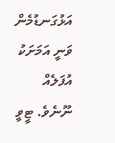އަޅުގަނޑުމެން ވަނީ އަމަށަކު އުފަލެއް ނޫނެވެ. ޓީވީ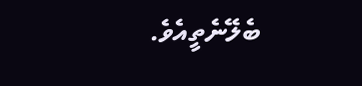ބެލޭނެތީއެވެ.